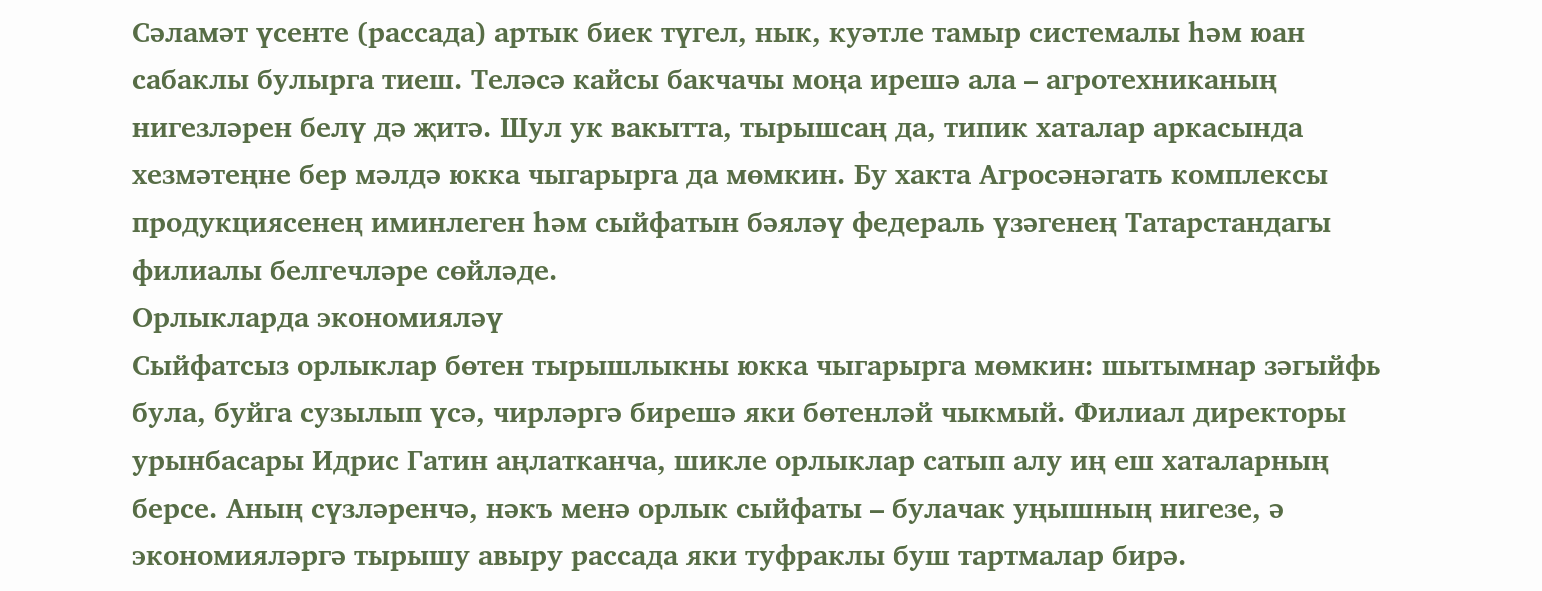Сәламәт үсенте (рассада) артык биек түгел, нык, куәтле тамыр системалы һәм юан сабаклы булырга тиеш. Теләсә кайсы бакчачы моңа ирешә ала – агротехниканың нигезләрен белү дә җитә. Шул ук вакытта, тырышсаң да, типик хаталар аркасында хезмәтеңне бер мәлдә юкка чыгарырга да мөмкин. Бу хакта Агросәнәгать комплексы продукциясенең иминлеген һәм сыйфатын бәяләү федераль үзәгенең Татарстандагы филиалы белгечләре сөйләде.
Орлыкларда экономияләү
Сыйфатсыз орлыклар бөтен тырышлыкны юкка чыгарырга мөмкин: шытымнар зәгыйфь була, буйга сузылып үсә, чирләргә бирешә яки бөтенләй чыкмый. Филиал директоры урынбасары Идрис Гатин аңлатканча, шикле орлыклар сатып алу иң еш хаталарның берсе. Аның сүзләренчә, нәкъ менә орлык сыйфаты – булачак уңышның нигезе, ә экономияләргә тырышу авыру рассада яки туфраклы буш тартмалар бирә.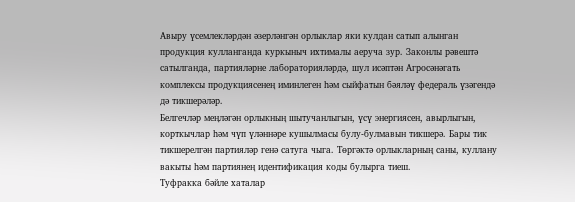Авыру үсемлекләрдән әзерләнгән орлыклар яки кулдан сатып алынган продукция кулланганда куркыныч ихтималы аеруча зур. Законлы рәвештә сатылганда, партияләрне лабораторияләрдә, шул исәптән Агросәнәгать комплексы продукциясенең иминлеген һәм сыйфатын бәяләү федераль үзәгендә дә тикшерәләр.
Белгечләр меңләгән орлыкның шытучанлыгын, үсү энергиясен, авырлыгын, корткычлар һәм чүп үләннәре кушылмасы булу-булмавын тикшерә. Бары тик тикшерелгән партияләр генә сатуга чыга. Төргәктә орлыкларның саны, куллану вакыты һәм партиянең идентификация коды булырга тиеш.
Туфракка бәйле хаталар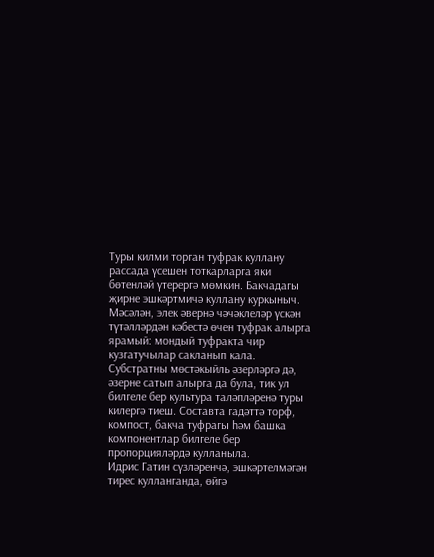Туры килми торган туфрак куллану рассада үсешен тоткарларга яки бөтенләй үтерергә мөмкин. Бакчадагы җирне эшкәртмичә куллану куркыныч. Мәсәлән, элек әвернә чәчәклеләр үскән түтәлләрдән кәбестә өчен туфрак алырга ярамый: мондый туфракта чир кузгатучылар сакланып кала.
Субстратны мөстәкыйль әзерләргә дә, әзерне сатып алырга да була, тик ул билгеле бер культура таләпләренә туры килергә тиеш. Составта гадәттә торф, компост, бакча туфрагы һәм башка компонентлар билгеле бер пропорцияләрдә кулланыла.
Идрис Гатин сүзләренчә, эшкәртелмәгән тирес кулланганда, өйгә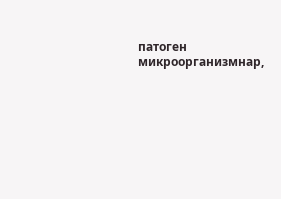патоген микроорганизмнар,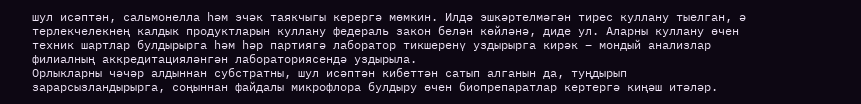шул исәптән, сальмонелла һәм эчәк таякчыгы керергә мөмкин. Илдә эшкәртелмәгән тирес куллану тыелган, ә терлекчелекнең калдык продуктларын куллану федераль закон белән көйләнә, диде ул. Аларны куллану өчен техник шартлар булдырырга һәм һәр партиягә лаборатор тикшеренү уздырырга кирәк – мондый анализлар филиалның аккредитацияләнгән лабораториясендә уздырыла.
Орлыкларны чәчәр алдыннан субстратны, шул исәптән кибеттән сатып алганын да, туңдырып зарарсызландырырга, соңыннан файдалы микрофлора булдыру өчен биопрепаратлар кертергә киңәш итәләр.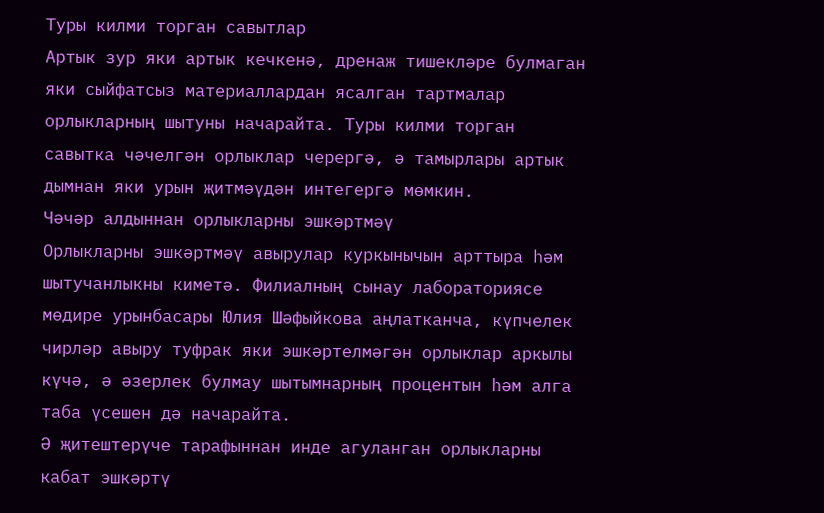Туры килми торган савытлар
Артык зур яки артык кечкенә, дренаж тишекләре булмаган яки сыйфатсыз материаллардан ясалган тартмалар орлыкларның шытуны начарайта. Туры килми торган савытка чәчелгән орлыклар черергә, ә тамырлары артык дымнан яки урын җитмәүдән интегергә мөмкин.
Чәчәр алдыннан орлыкларны эшкәртмәү
Орлыкларны эшкәртмәү авырулар куркынычын арттыра һәм шытучанлыкны киметә. Филиалның сынау лабораториясе мөдире урынбасары Юлия Шәфыйкова аңлатканча, күпчелек чирләр авыру туфрак яки эшкәртелмәгән орлыклар аркылы күчә, ә әзерлек булмау шытымнарның процентын һәм алга таба үсешен дә начарайта.
Ә җитештерүче тарафыннан инде агуланган орлыкларны кабат эшкәртү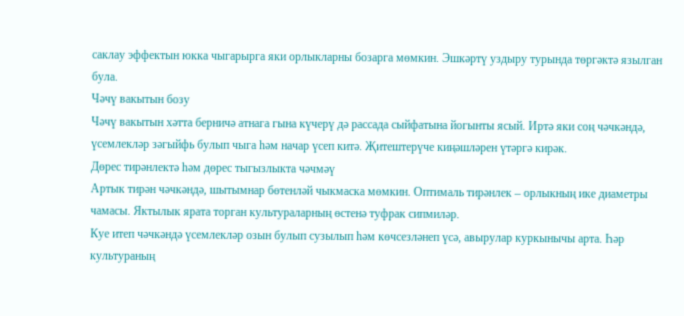саклау эффектын юкка чыгарырга яки орлыкларны бозарга мөмкин. Эшкәртү уздыру турында төргәктә язылган була.
Чәчү вакытын бозу
Чәчү вакытын хәтта берничә атнага гына күчерү дә рассада сыйфатына йогынты ясый. Иртә яки соң чәчкәндә, үсемлекләр зәгыйфь булып чыга һәм начар үсеп китә. Җитештерүче киңәшләрен үтәргә кирәк.
Дөрес тирәнлектә һәм дөрес тыгызлыкта чәчмәү
Артык тирән чәчкәндә, шытымнар бөтенләй чыкмаска мөмкин. Оптималь тирәнлек – орлыкның ике диаметры чамасы. Яктылык ярата торган культураларның өстенә туфрак сипмиләр.
Куе итеп чәчкәндә үсемлекләр озын булып сузылып һәм көчсезләнеп үсә, авырулар куркынычы арта. Һәр культураның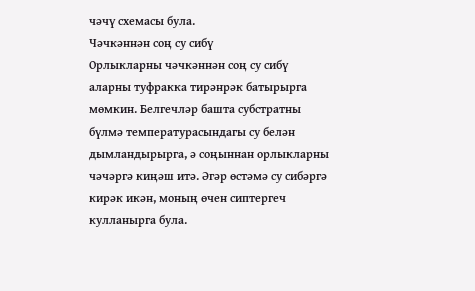чәчү схемасы була.
Чәчкәннән соң су сибү
Орлыкларны чәчкәннән соң су сибү аларны туфракка тирәнрәк батырырга мөмкин. Белгечләр башта субстратны бүлмә температурасындагы су белән дымландырырга, ә соңыннан орлыкларны чәчәргә киңәш итә. Әгәр өстәмә су сибәргә кирәк икән, моның өчен сиптергеч кулланырга була.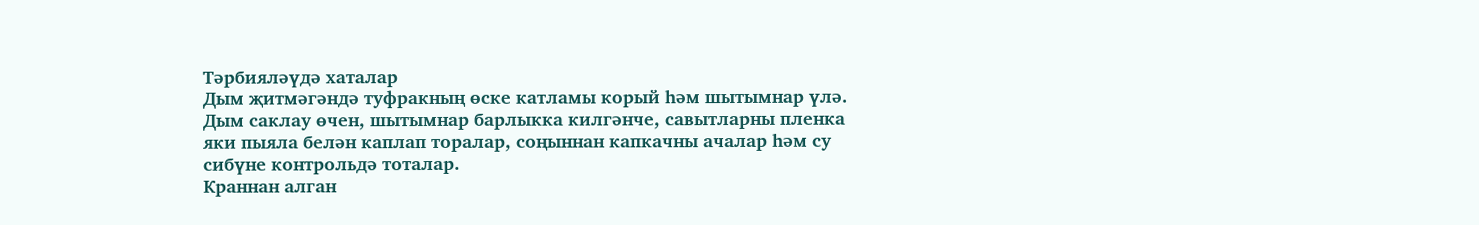Тәрбияләүдә хаталар
Дым җитмәгәндә туфракның өске катламы корый һәм шытымнар үлә. Дым саклау өчен, шытымнар барлыкка килгәнче, савытларны пленка яки пыяла белән каплап торалар, соңыннан капкачны ачалар һәм су сибүне контрольдә тоталар.
Краннан алган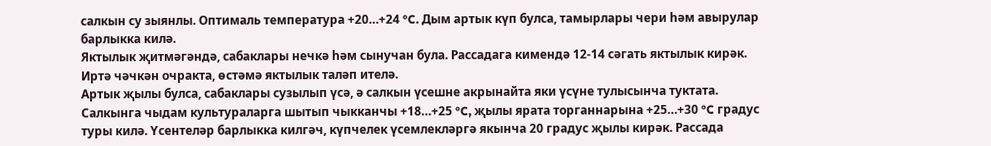салкын су зыянлы. Оптималь температура +20…+24 °C. Дым артык күп булса, тамырлары чери һәм авырулар барлыкка килә.
Яктылык җитмәгәндә, сабаклары нечкә һәм сынучан була. Рассадага кимендә 12-14 сәгать яктылык кирәк. Иртә чәчкән очракта, өстәмә яктылык таләп ителә.
Артык җылы булса, сабаклары сузылып үсә, ә салкын үсешне акрынайта яки үсүне тулысынча туктата. Салкынга чыдам культураларга шытып чыкканчы +18…+25 °C, җылы ярата торганнарына +25…+30 °C градус туры килә. Үсентеләр барлыкка килгәч, күпчелек үсемлекләргә якынча 20 градус җылы кирәк. Рассада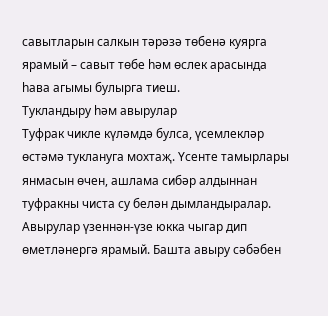савытларын салкын тәрәзә төбенә куярга ярамый – савыт төбе һәм өслек арасында һава агымы булырга тиеш.
Тукландыру һәм авырулар
Туфрак чикле күләмдә булса, үсемлекләр өстәмә туклануга мохтаҗ. Үсенте тамырлары янмасын өчен, ашлама сибәр алдыннан туфракны чиста су белән дымландыралар.
Авырулар үзеннән-үзе юкка чыгар дип өметләнергә ярамый. Башта авыру сәбәбен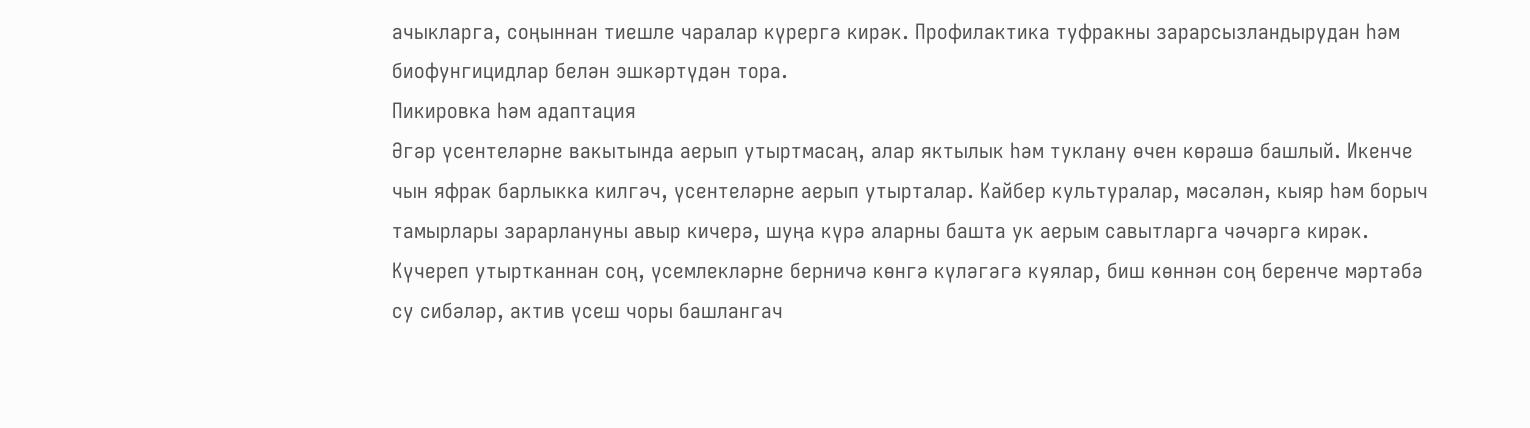ачыкларга, соңыннан тиешле чаралар күрергә кирәк. Профилактика туфракны зарарсызландырудан һәм биофунгицидлар белән эшкәртүдән тора.
Пикировка һәм адаптация
Әгәр үсентеләрне вакытында аерып утыртмасаң, алар яктылык һәм туклану өчен көрәшә башлый. Икенче чын яфрак барлыкка килгәч, үсентеләрне аерып утырталар. Кайбер культуралар, мәсәлән, кыяр һәм борыч тамырлары зарарлануны авыр кичерә, шуңа күрә аларны башта ук аерым савытларга чәчәргә кирәк.
Күчереп утыртканнан соң, үсемлекләрне берничә көнгә күләгәгә куялар, биш көннән соң беренче мәртәбә су сибәләр, актив үсеш чоры башлангач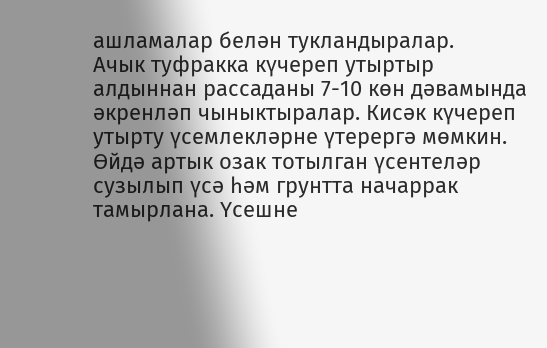ашламалар белән тукландыралар.
Ачык туфракка күчереп утыртыр алдыннан рассаданы 7-10 көн дәвамында әкренләп чыныктыралар. Кисәк күчереп утырту үсемлекләрне үтерергә мөмкин.
Өйдә артык озак тотылган үсентеләр сузылып үсә һәм грунтта начаррак тамырлана. Үсешне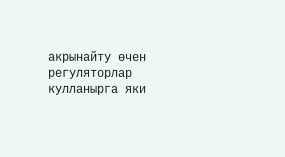акрынайту өчен регуляторлар кулланырга яки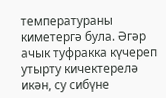температураны киметергә була. Әгәр ачык туфракка күчереп утырту кичектерелә икән, су сибүне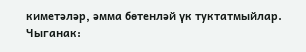киметәләр, әмма бөтенләй үк туктатмыйлар.
Чыганак: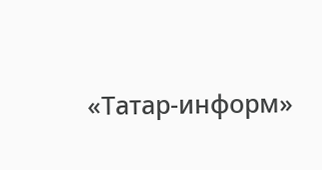«Татар-информ»